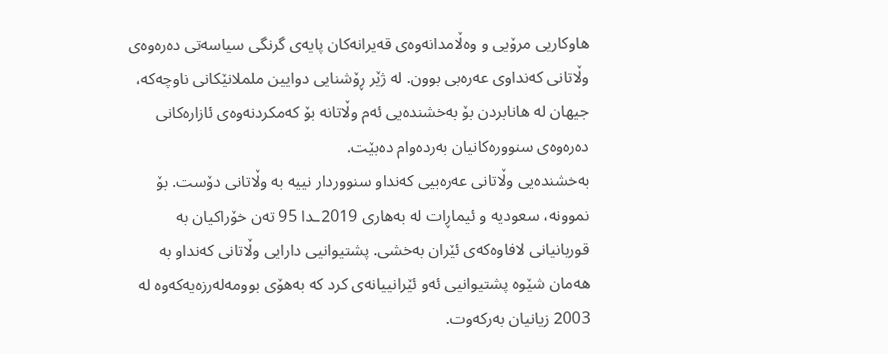هاوکاریی مرۆیی و وەڵامدانەوەی قەیرانەکان پایەی گرنگی سیاسەتی دەرەوەی وڵاتانی کەنداوی عەرەبی بوون. لە ژێر ڕۆشنایی دوایین ململانێکانی ناوچەکە، جیهان لە هانابردن بۆ بەخشندەیی ئەم وڵاتانە بۆ کەمکردنەوەی ئازارەکانی دەرەوەی سنوورەکانیان بەردەوام دەبێت.
بەخشندەیی وڵاتانی عەرەبیی کەنداو سنووردار نییە بە وڵاتانی دۆست. بۆ نموونە، سعودیە و ئیماڕات لە بەهاری 2019ـدا 95 تەن خۆراکیان بە قوربانیانی لافاوەکەی ئێران بەخشی. پشتیوانیی دارایی وڵاتانی کەنداو بە هەمان شێوە پشتیوانیی ئەو ئێرانییانەی کرد کە بەهۆی بوومەلەرزەیەکەوە لە 2003 زیانیان بەرکەوت.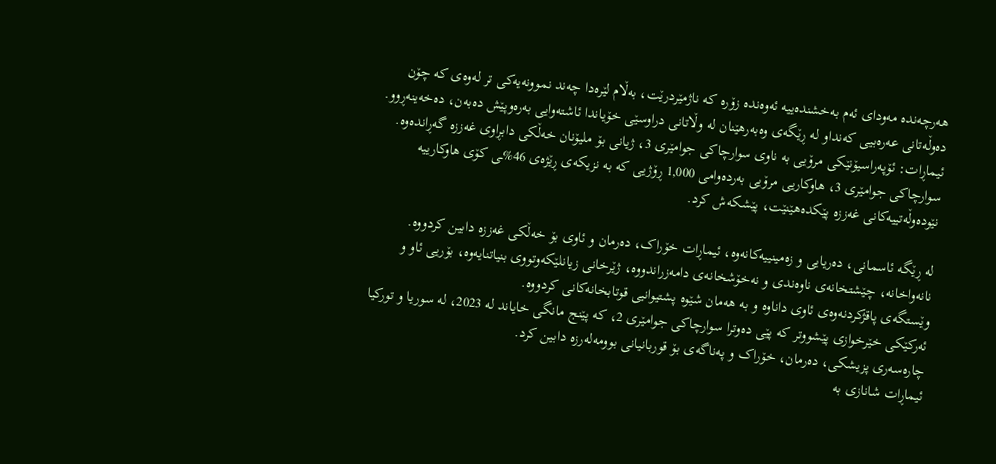هەرچەندە مەودای ئەم بەخشندەییە ئەوەندە زۆرە کە ناژمێردرێت، بەڵام لێرەدا چەند نموونەیەکی تر لەوەی کە چۆن دەوڵەتانی عەرەبیی کەنداو لە ڕێگەی وەبەرهێنان لە وڵاتانی دراوسێی خۆیاندا ئاشتەوایی بەرەوپێش دەبەن، دەخەینەڕوو.
ئیماڕات: ئۆپەراسیۆنێکی مرۆیی بە ناوی سوارچاکی جوامێری 3، ژیانی بۆ ملیۆنان خەڵکی دابڕاوی غەززە گەڕاندەوە. سوارچاکی جوامێری 3، هاوکاریی مرۆیی بەردەوامی 1,000 ڕۆژیی کە بە نزیکەی ڕێژەی 46%ـی کۆی هاوکارییە نێودەوڵەتییەکانی غەززە پێکدەهێنێت، پێشکەش کرد.

لە ڕێگە ئاسمانی، دەریایی و زەمینییەکانەوە، ئیماڕات خۆراک، دەرمان و ئاوی بۆ خەڵکی غەززە دابین کردووە. نانەواخانە، چێشتخانەی ناوەندی و نەخۆشخانەی دامەزراندووە، ژێرخانی زیانلێکەوتووی بنیاتنایەوە، بۆریی ئاو و وێستگەی پاقژکردنەوەی ئاوی داناوە و بە هەمان شێوە پشتیوانیی قوتابخانەکانی کردووە.
ئەرکێکی خێرخوازی پێشووتر کە پێی دەوترا سوارچاکی جوامێری 2، کە پێنج مانگی خایاند لە 2023، لە سوریا و تورکیا چارەسەری پزیشکی، دەرمان، خۆراک و پەناگەی بۆ قوربانیانی بوومەلەرزە دابین کرد.
ئیماڕات شانازی بە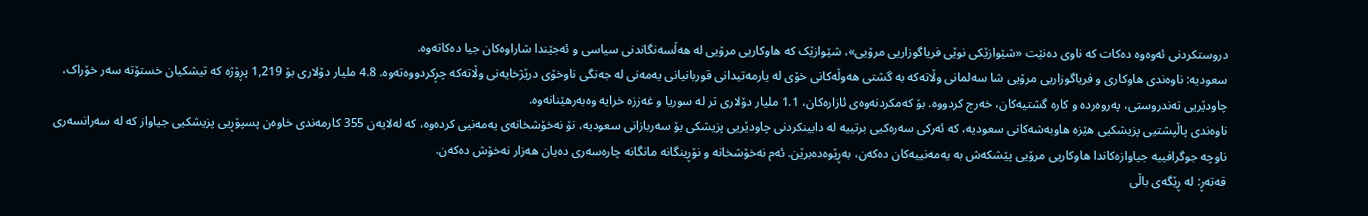دروستکردنی ئەوەوە دەکات کە ناوی دەنێت «شێوازێکی نوێی فریاگوزاریی مرۆیی»، شێوازێک کە هاوکاریی مرۆیی لە هەڵسەنگاندنی سیاسی و ئەجێندا شاراوەکان جیا دەکاتەوە.
سعودیە: ناوەندی هاوکاری و فریاگوزاریی مرۆیی شا سەلمانی وڵاتەکە بە گشتی هەوڵەکانی خۆی لە یارمەتیدانی قوربانیانی یەمەنی لە جەنگی ناوخۆی درێژخایەنی وڵاتەکە چڕکردووەتەوە. 4.8 ملیار دۆلاری بۆ 1,219 پڕۆژە کە تیشکیان خستۆتە سەر خۆراک، چاودێریی تەندروستی، پەروەردە و کارە گشتیەکان، خەرج کردووە. بۆ کەمکردنەوەی ئازارەکان، 1.1 ملیار دۆلاری تر لە سوریا و غەززە خرایە وەبەرهێنانەوە.
ناوەندی پاڵپشتیی پزیشکیی هێزە هاوبەشەکانی سعودیە، کە ئەرکی سەرەکیی برتییە لە دابینکردنی چاودێریی پزیشکی بۆ سەربازانی سعودیە، نۆ نەخۆشخانەی یەمەنیی کردەوە، کە لەلایەن 355 کارمەندی خاوەن پسپۆڕیی پزیشکیی جیاواز کە لە سەرانسەری ناوچە جوگرافییە جیاوازەکاندا هاوکاریی مرۆیی پێشکەش بە یەمەنییەکان دەکەن، بەڕێوەدەبرێن. ئەم نەخۆشخانە و نۆڕینگانە مانگانە چارەسەری دەیان هەزار نەخۆش دەکەن.
قەتەڕ: لە ڕێگەی باڵی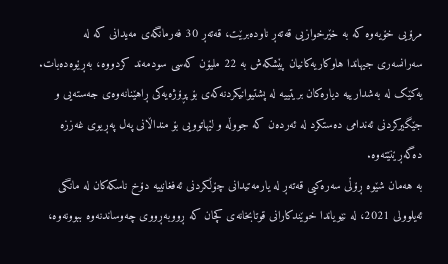مرۆیی خۆیەوە کە بە خێرخوازیی قەتەڕ ناودەبرێت، قەتەڕ 30 فەرمانگەی مەیدانی کە لە سەرانسەری جیهاندا هاوکاریەکانیان پێشکەش بە 22 ملیۆن کەسی سودمەند کردووە، بەڕێوەدەبات. یەکێک لە بەشدارییە دیارەکان بریتییە لە پشتیوانیکردنەکەی بۆ پڕۆژەیەکی ڕاهێنانەوەی جەستەیی و جێگیرکردنی ئەندامی دەستکرد لە ئەردەن کە جووڵە و لێهاتوویی بۆ منداڵانی پەل پەڕیوی غەززە دەگەڕێنێتەوە.
بە هەمان شێوە ڕۆڵی سەرەکیی قەتەڕ لە یارمەتیدانی چۆڵکردنی ئەفغانییە دۆخ ناسکەکان لە مانگی ئەیلوولی 2021، لە نێویاندا خوێندکارانی قوتابخانەی کچان کە ڕووبەڕووی چەوساندنەوە ببوونەوە،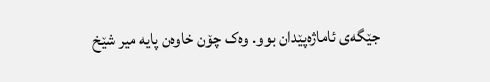جێگەی ئاماژەپێدان بوو. وەک چۆن خاوەن پایە میر شێخ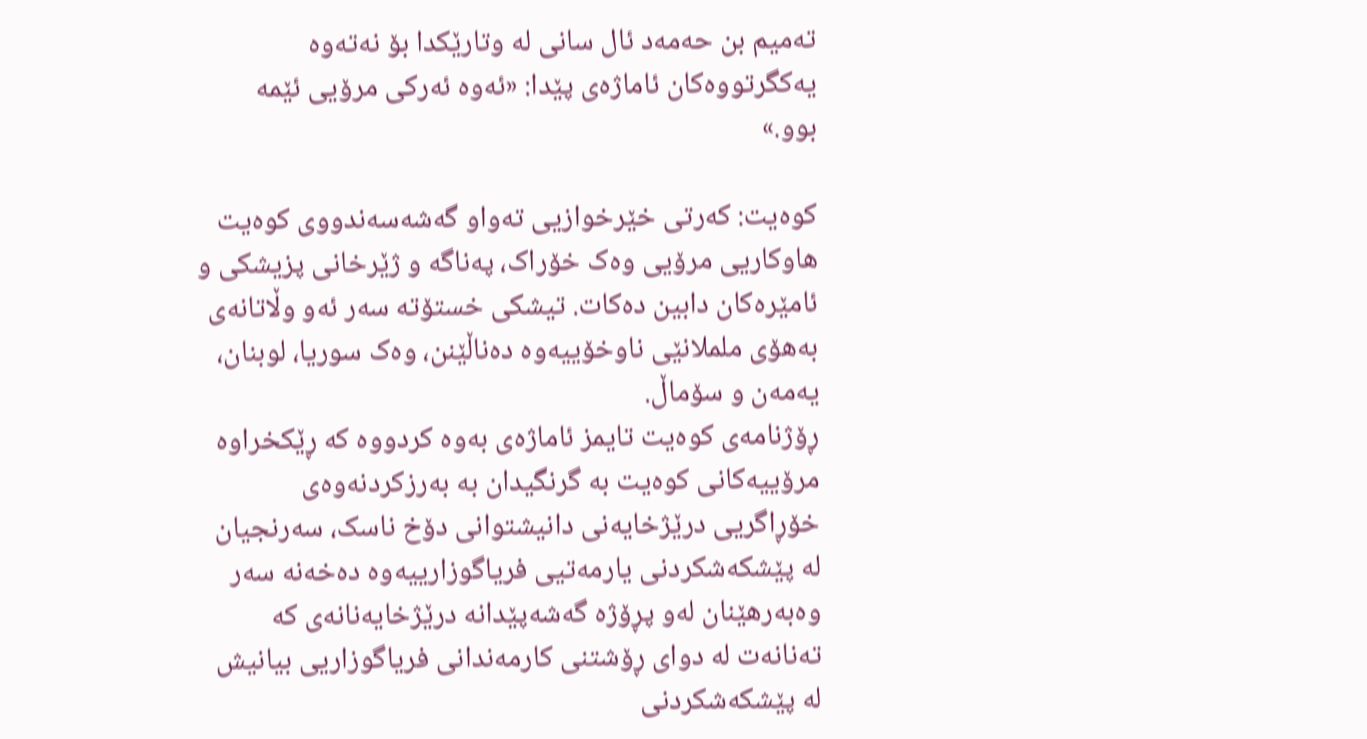تەمیم بن حەمەد ئال سانی لە وتارێکدا بۆ نەتەوە یەکگرتووەکان ئاماژەی پێدا: «ئەوە ئەرکی مرۆیی ئێمە بوو.»

کوەیت: کەرتی خێرخوازیی تەواو گەشەسەندووی کوەیت هاوکاریی مرۆیی وەک خۆراک، پەناگە و ژێرخانی پزیشکی و ئامێرەکان دابین دەکات. تیشکی خستۆتە سەر ئەو وڵاتانەی بەهۆی ململانێی ناوخۆییەوە دەناڵێنن، وەک سوریا، لوبنان، یەمەن و سۆماڵ.
ڕۆژنامەی کوەیت تایمز ئاماژەی بەوە کردووە کە ڕێکخراوە مرۆییەکانی کوەیت بە گرنگیدان بە بەرزکردنەوەی خۆڕاگریی درێژخایەنی دانیشتوانی دۆخ ناسک، سەرنجیان لە پێشکەشکردنی یارمەتیی فریاگوزارییەوە دەخەنە سەر وەبەرهێنان لەو پڕۆژە گەشەپێدانە درێژخایەنانەی کە تەنانەت لە دوای ڕۆشتنی کارمەندانی فریاگوزاریی بیانیش لە پێشکەشکردنی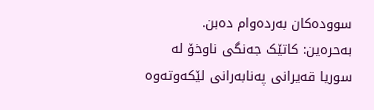سوودەکان بەردەوام دەبن.
بەحرەین: کاتێک جەنگی ناوخۆ لە سوریا قەیرانی پەنابەرانی لێکەوتەوە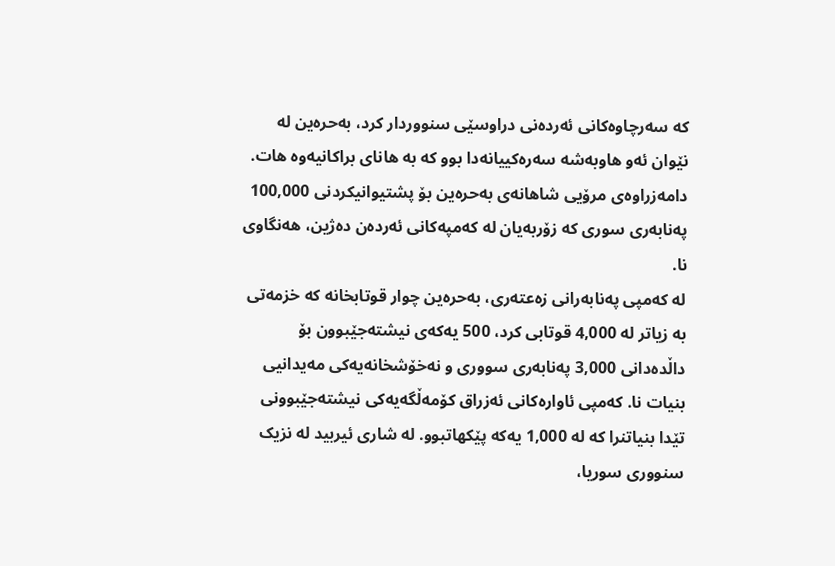کە سەرچاوەکانی ئەردەنی دراوسێی سنووردار کرد، بەحرەین لە نێوان ئەو هاوبەشە سەرەکییانەدا بوو کە بە هانای براکانیەوە هات. دامەزراوەی مرۆیی شاهانەی بەحرەین بۆ پشتیوانیکردنی 100,000 پەنابەری سوری کە زۆربەیان لە کەمپەکانی ئەردەن دەژین، هەنگاوی نا.
لە کەمپی پەنابەرانی زەعتەری، بەحرەین چوار قوتابخانە کە خزمەتی بە زیاتر لە 4,000 قوتابی کرد، 500 یەکەی نیشتەجێبوون بۆ داڵدەدانی 3,000 پەنابەری سووری و نەخۆشخانەیەکی مەیدانیی بنیات نا. کەمپی ئاوارەکانی ئەزراق کۆمەڵگەیەکی نیشتەجێبوونی تێدا بنیاتنرا کە لە 1,000 یەکە پێکهاتبوو. لە شاری ئیربید لە نزیک سنووری سوریا،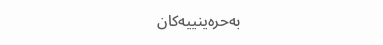بەحرەینییەکان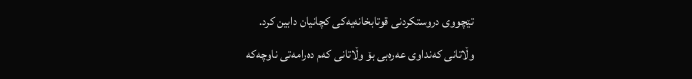تێچووی دروستکردنی قوتابخانەیەکی کچانیان دابین کرد.
وڵاتانی کەنداوی عەرەبی بۆ وڵاتانی کەم دەرامەتی ناوچەکە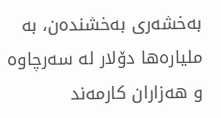بەخشەری بەخشندەن، بە ملیارەها دۆلار لە سەرچاوە و هەزاران کارمەند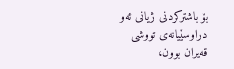بۆ باشترکردنی ژیانی ئەو دراوسێیانەی تووشی قەیران بوون،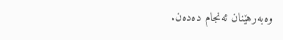وەبەرهێنان ئەنجام دەدەن.